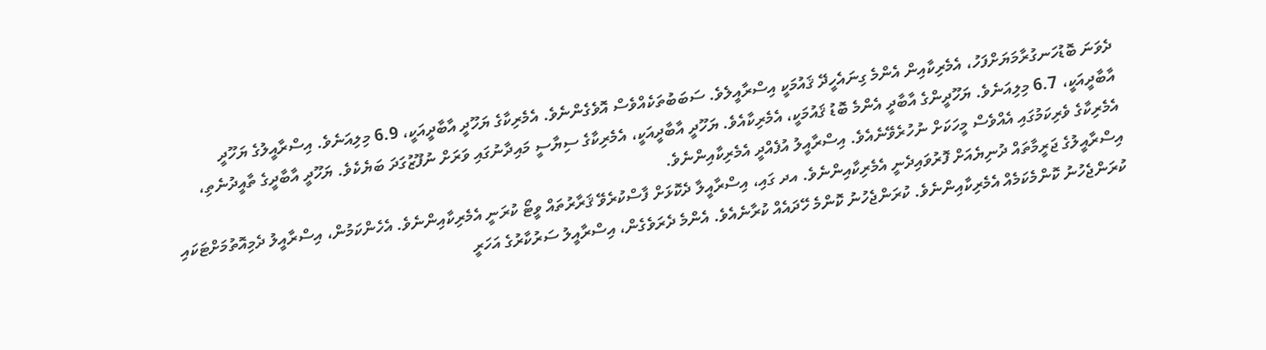ދެވަނަ ބޮޑުހަނގުރާމަޔަށްފަހު، އެމެރިކާއިން އެންމެ ގިނައެހީދޭ ޤައުމަކީ އިސްރާއީލެވެ. ސަބަބުތަކެއްވެސް އޮވެގެންނެވެ. އެމެރިކާގެ ޔަހޫދީ އާބާދީއަކީ، 6.9 މިލިއަނެވެ. އިސްރާއީލުގެ ޔަހޫދީ އާބާދީއަކީ، 6.7 މިލިއަނެވެ. ޔަހޫދީންގެ އާބާދީ އެންމެ ބޮޑު ޤައުމަކީ، އެމެރިކާއެވެ. ޔަހޫދީ އާބާދީއަކީ، އެމެރިކާގެ ސިޔާސީ މައިދާނުގައި ވަރަށް ނުފޫޒުގަދަ ބަޔެކެވެ. ޔަހޫދީ އާބާދީގެ ތާއީދުނެތި، އެމެރިކާގެ ވެރިކަމުގައި އެއްވެސް މީހަކަށް ނުހުރެވޭނެއެވެ. އިސްރާއީލު އުފެއްދީ އެމެރިކާއިންނެވެ.
އިސްރާއީލުގެ ޖަރީމާތައް ދުނިޔެއަށް ފޮރުވައިދެނީ އެމެރިކާއިންނެވެ. އދ ގައި، އިސްރާއީލާ ދެކޮޅަށް ފާސްކުރެވޭ ޤަރާރުތައް ވީޓޯ ކުރަނީ އެމެރިކާއިންނެވެ. އެހެންކަމުން، އިސްރާއީލު ދެމިއޮތުމަށްޓަކައި ކުރަންޖެހުނު ކޮންމެކަމެއް އެމެރިކާއިންނެވެ. ކުރަންޖެހުނު ކޮންމެ ހޭދައެއް ކުރާނެއެވެ. އެންމެ ދެރަވެގެން، އިސްރާއީލު ސަރުކާރުގެ އަހަރީ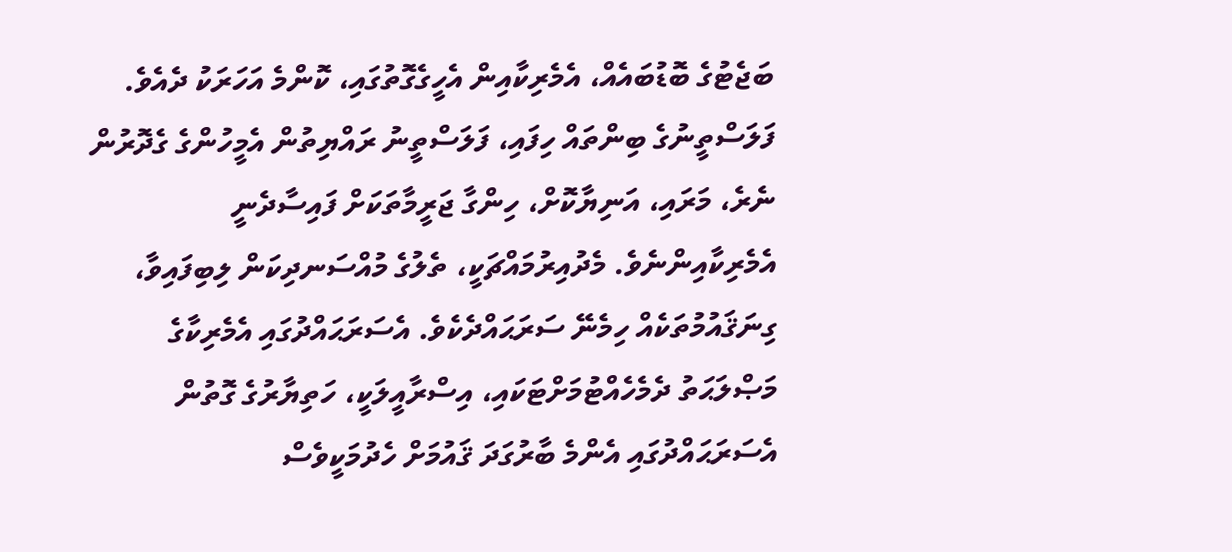ބަޖެޓުގެ ބޮޑުބައެއް، އެމެރިކާއިން އެހީގެގޮތުގައި، ކޮންމެ އަހަރަކު ދެއެވެ. ފަލަސްތީނުގެ ބިންތައް ހިފައި، ފަލަސްތީނު ރައްޔިތުން އެމީހުންގެ ގެދޮރުން ނެރެ، މަރައި، އަނިޔާކޮށް، ހިންގާ ޖަރީމާތަކަށް ފައިސާދެނީ އެމެރިކާއިންނެވެ. މެދުއިރުމައްޗަކީ، ތެލުގެ މުއްސަނދިކަން ލިބިފައިވާ، ގިނަޤައުމުތަކެއް ހިމެނޭ ސަރަޙައްދެކެވެ. އެސަރަޙައްދުގައި އެމެރިކާގެ މަޞްލަޙަތު ދެމެހެއްޓުމަށްޓަކައި، އިސްރާއީލަކީ، ހަތިޔާރުގެ ގޮތުން އެސަރަޙައްދުގައި އެންމެ ބާރުގަދަ ޤައުމަށް ހެދުމަކީވެސް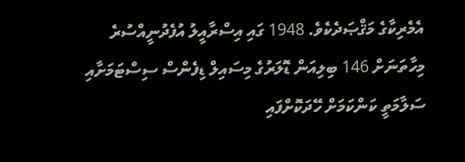އެމެރިކާގެ މަޤްޞަދެކެވެ. 1948 ގައި އިސްރާއީލު އުފެދުނީއްސުރެ މިހާތަނަށް 146 ބިލިއަން ޑޮލަރުގެ މިސައިލް ޑިފެންސް ސިސްޓަމަށާއި ސަލާމަތީ ކަންކަމަށް ހޭދަކޮށްފައި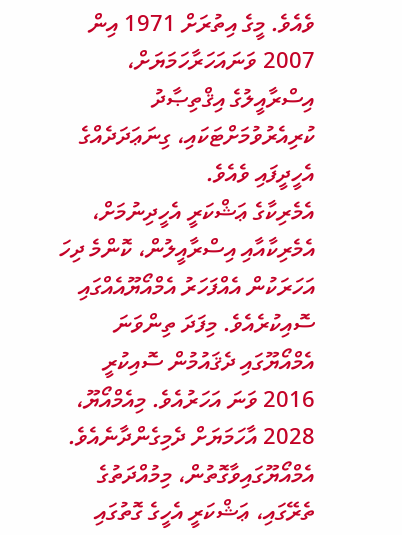ވެއެވެ. މީގެ އިތުރަށް 1971 އިން 2007 ވަނައަހަރާހަމަޔަށް، އިސްރާއީލުގެ އިޤްތިޞާދު ކުރިއެރުވުމަށްޓަކައި، ގިނަޢަދަދެއްގެ އެހީދީފައި ވެއެވެ.
އެމެރިކާގެ ޢަޝްކަރީ އެހީދިނުމަށް، އެމެރިކާއާއި އިސްރާއީލުން، ކޮންމެ ދިހަ އަހަރަކުން އެއްފަހަރު އެމްއޯޔޫއެއްގައި ސޮއިކުރެއެވެ. މިފަދަ ތިންވަނަ އެމްއޯޔޫގައި ދެޤައުމުން ސޮއިކުރީ 2016 ވަނަ އަހަރުއެވެ. މިއެމްއޯޔޫ، 2028 އާހަމަޔަށް ދެމިގެންދާނެއެވެ. އެމްއޯޔޫގައިވާގޮތުން، މިމުއްދަތުގެ ތެރޭގައި، ޢަޝްކަރީ އެހީގެ ގޮތުގައި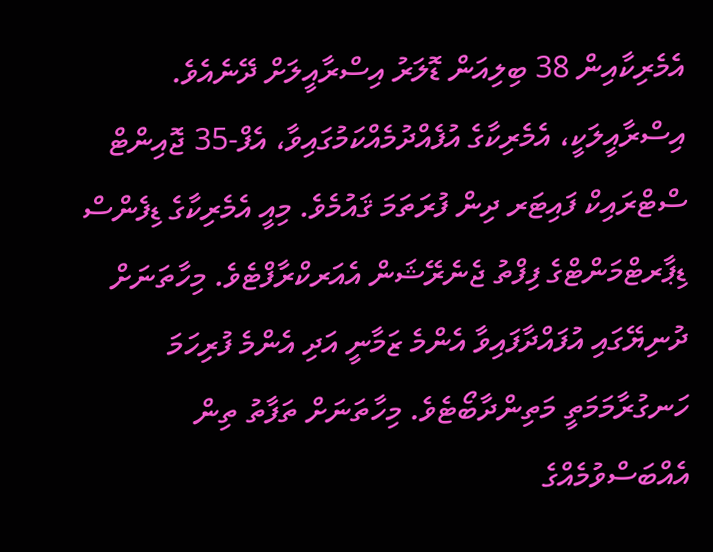އެމެރިކާއިން 38 ބިލިއަން ޑޮލަރު އިސްރާއީލަށް ދޭނެއެވެ. އިސްރާއީލަކީ، އެމެރިކާގެ އުފެއްދުމެއްކަމުގައިވާ، އެފް-35 ޖޮއިންޓް ސްޓްރައިކް ފައިޓަރ ދިން ފުރަތަމަ ޤައުމެވެ. މިއީ އެމެރިކާގެ ޑިފެންސް ޑިޕާރޓްމަންޓްގެ ފިފްތު ޖެނެރޭޝަން އެއަރކްރާފްޓެވެ. މިހާތަނަށް ދުނިޔޭގައި އުފައްދާފައިވާ އެންމެ ޒަމާނީ އަދި އެންމެ ފުރިހަމަ ހަނގުރާމަމަތީ މަތިންދާބޯޓެވެ. މިހާތަނަށް ތަފާތު ތިން އެއްބަސްވުމެއްގެ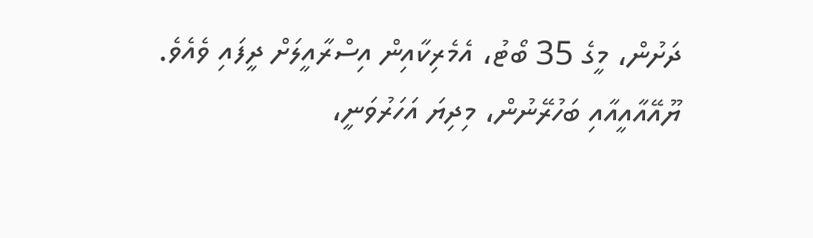ދަށުން، މީގެ 35 ބޯޓު، އެމެރިކާއިން އިސްރާއީލަށް ދީފައި ވެއެވެ.
ޔޫއޭއާއީއާއި ބަހުރޭނުން، މިދިޔަ އަހަރުވަނީ،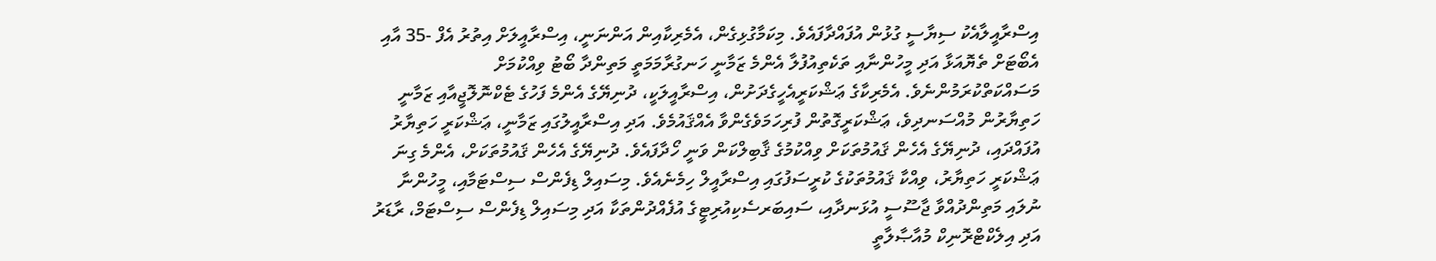އިސްރާއީލާއެކު ސިޔާސީ ގުޅުން އުފައްދާފައެވެ. މިކަމާގުޅިގެން، އެމެރިކާއިން އަންނަނީ، އިސްރާއީލަށް އިތުރު އެފް -35 އާއި އެބޯޓަށް ތެޔޮއަޅާ އަދި މީހުންނާއި ތަކެތިއުފުލާ އެންމެ ޒަމާނީ ހަނގުރާމަމަތީ މަތިންދާ ބޯޓު ވިއްކުމަށް މަސައްކަތްކުރަމުންނެވެ. އެމެރިކާގެ ޢަޝްކަރީއެހީގެދަށުން، އިސްރާއީލަކީ، ދުނިޔޭގެ އެންމެ ފަހުގެ ޓެކްނޮލޮޖީއާއި ޒަމާނީ ހަތިޔާރުން މުއްސަނދިވެ، ޢަޝްކަރީގޮތުން ފުރިހަމަވެގެންވާ އެއްޤައުމެވެ. އަދި އިސްރާއީލުގައި ޒަމާނީ، ޢަޝްކަރީ ހަތިޔާރު އުފައްދައި، ދުނިޔޭގެ އެހެން ޤައުމުތަކަށް ވިއްކުމުގެ ޤާބިލްކަން ވަނީ ހޯދާފައެވެ. ދުނިޔޭގެ އެހެން ޤައުމުތަކަށް، އެންމެ ގިނަ ޢަޝްކަރީ ހަތިޔާރު، ވިއްކާ ޤައުމުތަކުގެ ކުރީސަފުގައި އިސްރާއީލް ހިމެނެއެވެ. މިސައިލް ޑިފެންސް ސިސްޓަމާއި، މީހުންނާ ނުލައި މަތިންދުއްވާ ޖާސޫސީ އުޅަނދާއި، ސައިބަރސެކިއުރިޓީގެ އުފެއްދުންތަކާ އަދި މިސައިލް ޑިފެންސް ސިސްޓަމް، ރާޑަރު އަދި އިލެކްޓްރޮނިކް މުއާޞާލާތީ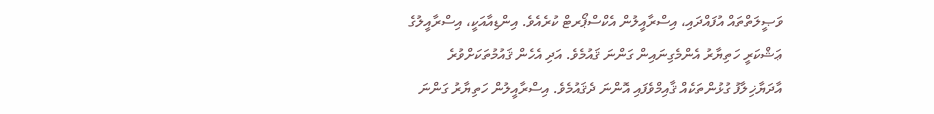ވަޞީލަތްތައް އުފައްދައި، އިސްރާއީލުން އެކްސްޕޯރޓް ކުރެއެވެ. އިންޑިއާއަކީ، އިސްރާއީލުގެ ޢަޝްކަރީ ހަތިޔާރު އެންމެގިނައިން ގަންނަ ޤައުމެވެ. އަދި އެހެން ޤައުމުތަކަށްވުރެ އާދަޔާޚިލާފު ގުޅުންތަކެއް ޤާއިމްވެފައި އޮންނަ ދެޤައުމެވެ. އިސްރާއީލުން ހަތިޔާރު ގަންނަ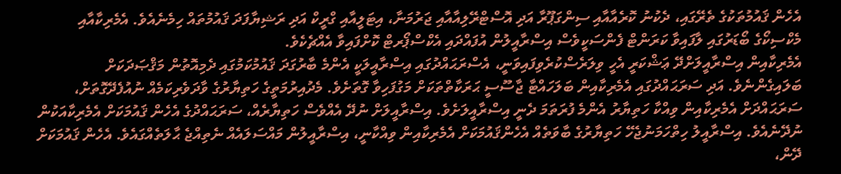އެހެން ޤައުމުތަކުގެ ތެރޭގައި، ދެކުނު ކޮރެއާއާއި ސިންގަޕޫރާ އަދި އޮސްޓްރޭލިއާއާއި ޖަރުމަނާ، އިޓަލީއާއި ގްރީކް އަދި ރަޝިޔާފަދަ ޤައުމުތައް ހިމެނެއެވެ. އެމެރިކާއާއި މެކްސިކޯގެ ބޯޑަރުގައި ލާފައިވާ ކަރަންޓް ފެންސަކީވެސް އިސްރާއީލުން އުފައްދައި އެކްސްޕޯރޓް ކޮށްފައިވާ އެއްޗެކެވެ.
އެމެރިކާއިން އިސްރާއީލަށްދޭ ޢަޝްކަރީ އެހީ ވިލަރެސްކުރެވިފައިވަނީ، އެސްރަޙައްދުގައި އިސްރާއީލަކީ އެންމެ ބާރުގަދަ ޤައުމުކަމުގައި ދެމިއޮތުން މަޤްޞަދަކަށް ބަލައިގެންނެވެ. އަދި ސަރަޙައްދުގައި އެމެރިކާއިން ބަލަހައްޓާ ޖާސޫސީ ޙަރަކާތްތަކަށް މަގުފަހިވާ ގޮތަށެވެ. މެދުއިރުމަތީގެ ހަތިޔާރުގެ ވާދަވެރިކަމެއް ނުއުފެދޭގޮތަށް، ސަރަޙައްދަށް އެމެރިކާއިން ވިއްކާ ހަތިޔާރު އެންމެ ފުރަތަމަ ދެނީ އިސްރާއީލަށެވެ. އިސްރާއީލަށް ނުދޭ އެއްވެސް ހަތިޔާރެއް، ސަރަޙައްދުގެ އެހެން ޤައުމަކަށް އެމެރިކާއަކުން ނުދޭނެއެވެ. އިސްރާއީލު ހިތްހަމަނުޖެހޭ ހަތިޔާރުގެ ބާވަތެއް އެހެންޤައުމަކަށް އެމެރިކާއިން ވިއްކާނީ، އިސްރާއީލުން މައްސަލައެއް ނެތިއްޖެ ޙާލަތެއްގައެވެ. އެހެން ޤައުމަކަށް ދޭން،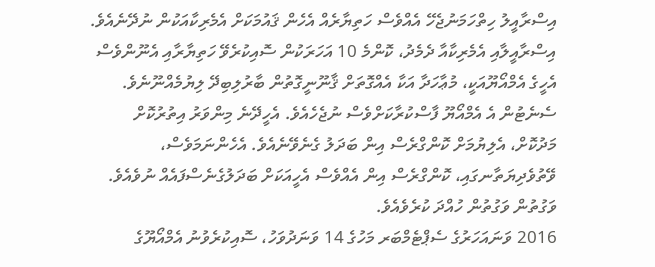އިސްރާއީލު ހިތްހަމަނުޖެހޭ އެއްވެސް ހަތިޔާރެއް އެހެން ޤައުމަކަށް އެމެރިކާއަކުން ނުދޭނެއެވެ.
އިސްރާއީލާއި އެމެރިކާއާ ދެމެދު، ކޮންމެ 10 އަހަރަކުން ސޮއިކުރެވޭ ހަތިޔާރާއި އެނޫންވެސް އެހީގެ އެމްއޯޔޫއަކީ، މުޢާހަދާ އަކާ އެއްގޮތަށް ޤާނޫނީގޮތުން ބާރުލިބިދޭ ލިޔުމެއްނޫނެވެ. ސެނެޓުން އެ އެމްއޯޔޫ ފާސްކުރާކަށްވެސް ނުޖެހެއެވެ. އެހީދޭނެ މިންވަރު އިތުރުކޮށް މަދުކޮށް، އެލިޔުމަށް ކޮންގްރެސް އިން ބަދަލު ގެނެވޭނެއެވެ. އެހެންނަމަވެސް، ވޭތުވެދިޔަތާނގައި، ކޮންގްރެސް އިން އެއްވެސް އެހީއަކަށް ބަދަލުގެނެސްފައެއް ނުވެއެވެ. ވަގުތުން ވަގުތުން ހުއްދަ ކުރެވެއެވެ.
2016 ވަނައަހަރުގެ ސެޕްޓެމްބަރ މަހުގެ 14 ވަނަދުވަހު، ސޮއިކުރެވުނު އެމްއޯޔޫގެ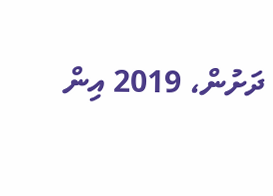ދަށުން، 2019 އިން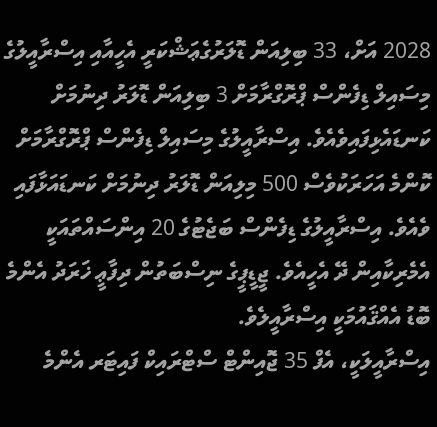2028 އަށް، 33 ބިލިއަން ޑޮލަރުގެޢަޝްކަރީ އެހީއާއި އިސްރާއީލުގެ މިސައިލް ޑިފެންސް ޕްރޮގްރާމަށް 3 ބިލިއަން ޑޮލަރު ދިނުމަށް ކަނޑައެޅިފައިވެއެވެ. އިސްރާއީލުގެ މިސައިލް ޑިފެންސް ޕްރޮގްރާމަށް ކޮންމެ އަހަރަކުވެސް 500 މިލިއަން ޑޮލަރު ދިނުމަށް ކަނޑައަޅާފައި ވެއެވެ. އިސްރާއީލުގެ ޑިފެންސް ބަޖެޓުގެ 20 އިންސައްތައަކީ އެމެރިކާއިން ދޭ އެހީއެވެ. ޖީޑީޕީގެ ނިސްބަތުން ދިފާޢީ ޚަރަދު އެންމެ ބޮޑު އެއްޤައުމަކީ އިސްރާއީލެވެ.
އިސްރާއީލަކީ، އެފް 35 ޖޮއިންޓް ސްޓްރައިކް ފައިޓަރ އެންމެ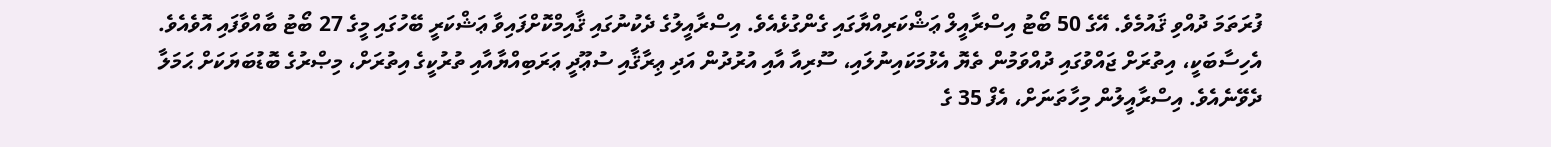ފުރަތަމަ ދުއްވި ޤައުމެވެ. އޭގެ 50 ބޯޓު އިސްރާއީލް ޢަޝްކަރިއްޔާގައި ގެންގުޅެއެވެ. އިސްރާއީލުގެ ދެކުނުގައި ޤާއިމްކޮށްފައިވާ ޢަޝްކަރީ ބޭހުގައި މީގެ 27 ބޯޓު ބާއްވާފައި އޮވެއެވެ. އެހިސާބަކީ، އިތުރަށް ޖައްވުގައި ދުއްވަމުން ތެޔޮ އެޅުމަކައިނުލައި، ސޫރިއާ އާއި އުރުދުން އަދި ޢިރާޤާއި ސުޢޫދީ ޢަރަބިއްޔާއާއި ތުރުކީގެ އިތުރަށް، މިޞްރުގެ ބޮޑުބަޔަކަށް ޙަމަލާ ދެވޭނެއެވެ. އިސްރާއީލުން މިހާތަނަށް، އެފް 35 ގެ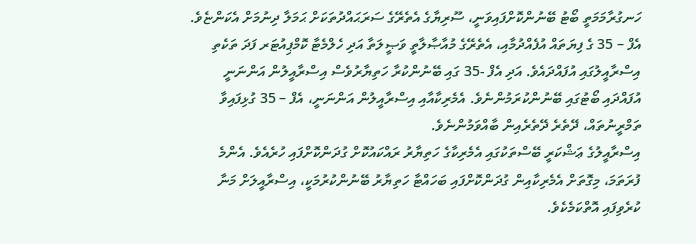ހަނގުރާމަމަތީ ބޯޓު ބޭނުންކޮށްފައިވަނީ، ސޫރިޔާގެ އެތެރޭގެ ސަރަޙައްދުތަކަށް ޙަމަލާ ދިނުމަށް އެކަންޏެވެ. އެފް – 35 ގެ ފިޔަތައް އުފެއްދުމާއި، އެތެރޭގެ މުއާޞާލާތީ ވަޞީލަތާ އަދި ހެލްމެޓާ ކޮމްޕިއުޓަރ ފަދަ ތަކެތި އިސްރާއީލުގައި އުފައްދައެވެ. އަދި އެފް -35 ގައި ބޭނުންކުރާ ހަތިޔާރުވެސް އިސްރާއީލުން އަންނަނީ އުފައްދައި ބޯޓުގައި ބޭނުންކުރަމުންނެވެ. އެމެރިކާއާއި އިސްރާއީލުން އަންނަނީ، އެފް – 35 ގުޅިފައިވާ ތަމްރީނުތައް، ދޭތެރެ ދޭތެރެއިން ބާއްވަމުންނެވެ.
އިސްރާއީލުގެ ޢަޝްކަރީ ބޭސްތަކުގައި އެމެރިކާގެ ހަތިޔާރު ރައްކައުކޮށް ގުދަންކޮށްފައި ހުރެއެވެ. އެންމެ ފުރަތަމަ، މިގޮތަށް އެމެރިކާއިން ގުދަންކޮށްފައި ބަހައްޓާ ހަތިޔާރު ބޭނުންކުރުމަކީ، އިސްރާއީލަށް މަނާ ކުރެވިފައި އޮތްކަމެކެވެ.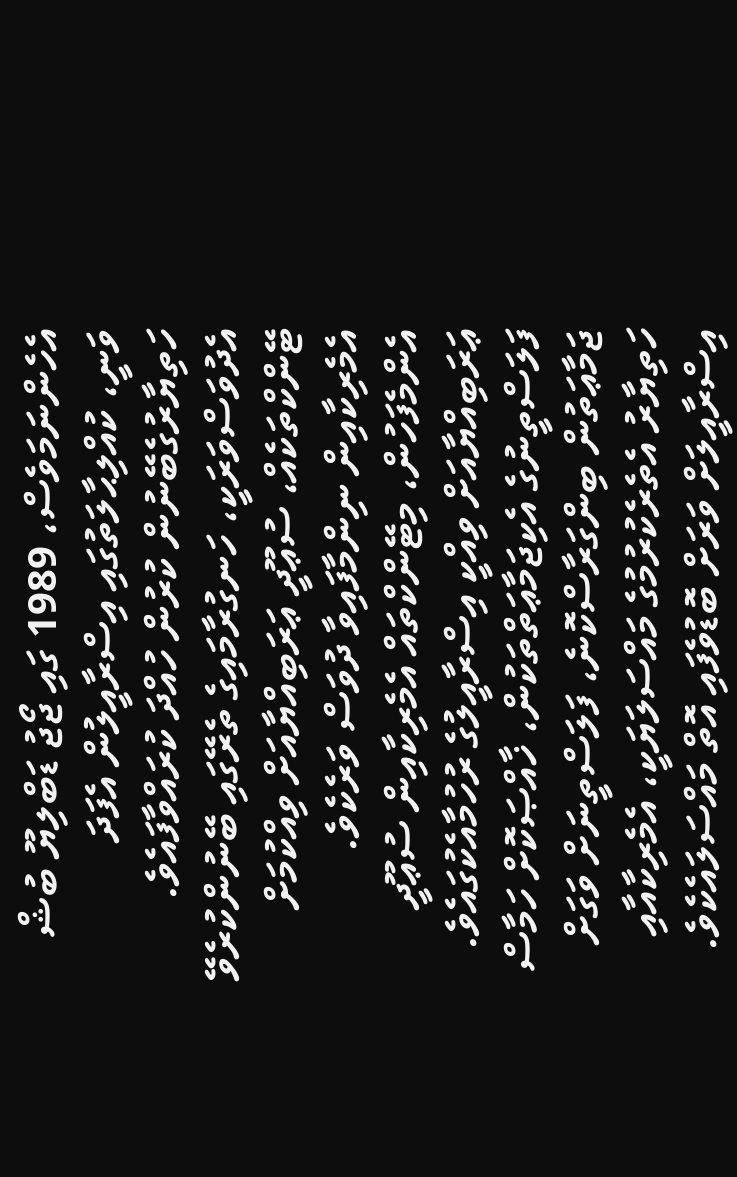އެހެންނަމަވެސް، 1989 ގައި ޖޯޖު ޑަބްލިޔޫ ބުޝް ވަނީ، ކުއްލިޙާލަތުގައި އިސްރާއީލުން އެފަދަ ހަތިޔާރުގެބޭނުން ކުރުން ހުއްދަ ކުރައްވާފައެވެ. އެދުވަސްވަރަކީ، ހަނގުރާމައިގެ ތެރޭގައި ބޭނުންކުރެވޭ ޓޭންކްތަކެއް، ސުޢޫދީ ޢަރަބިއްޔާއަށް ވިއްކުމަށް އެމެރިކާއިން ނިންމާފައިވާ ދުވަސް ވަރެކެވެ. އެންމެފަހުން، މިޓޭންކްތައް އެމެރިކާއިން ސުޢޫދީ ޢަރަބިއްޔާއަށް ވިއްކީ އިސްރާއީލުގެ ރުހުމާއެކުގައެވެ.
ފަލަސްތީނުގެ އެކިޖަމާޢަތްތަކުން، ޚާއްޞަކޮށް ހަމާސް ޖަމާޢަތުން ބިންގަރާސްކޮނެ، ފަލަސްތީނަށް ވަގަށް ހަތިޔާރު އެތެރެކުރުމުގެ މައްސަލަޔަކީ، އެމެރިކާއާއި އިސްރާއީލަށް ވަރަށް ބޮޑުވެފައި އޮތް މައްސަލައެކެވެ.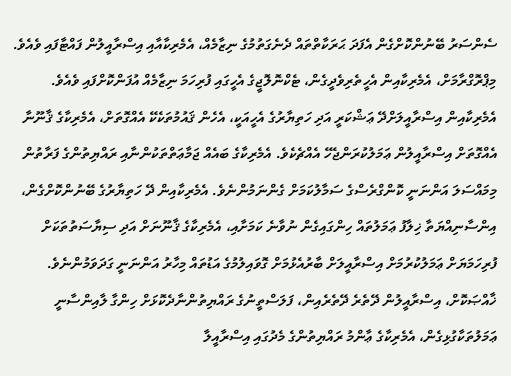ސެންސަރު ބޭނުންކޮށްގެން އެފަދަ ޙަރަކާތްތައް ދެނެގަތުމުގެ ނިޒާމެއް، އެމެރިކާއާއި އިސްރާއީލުން ފައްޓާފައި ވެއެވެ. މިޕްރޮގްރާމަށް، އެމެރިކާއިން އެހީތެރިވެދީގެން، ޓެކްނޮލޮޖީގެ އެހީގައި ފުރިހަމަ ނިޒާމެއް އުފަންކޮށްފައި ވެއެވެ.
އެމެރިކާއިން އިސްރާއީލަށްދޭ ޢަޝްކަރީ އަދި ހަތިޔާރުގެ އެހީއަކީ، އެހެން ޤައުމުތަކެކޭ އެއްގޮތަށް، އެމެރިކާގެ ޤާނޫނާ އެއްގޮތަށް އިސްރާއީލުން ޢަމަލުކުރަންޖެހޭ އެއްޗެކެވެ. އެމެރިކާގެ ބައެއް ޖަމާޢަތްތަކުންނާއި ރައްޔިތުންގެ ފަރާތުން މިމައްސަލަ އަންނަނީ ކޮންގްރެސްގެ ސަމާލުކަމަށް ގެންނަމުންނެވެ. އެމެރިކާއިން ދޭ ހަތިޔާރުގެ ބޭނުންކޮށްގެން، އިންސާނިއްޔަތާ ޚިލާފު ޢަމަލުތައް ހިންގައިގެން ނުވާނެ ކަމަށާއި، އެމެރިކާގެ ޤާނޫނަށް އަދި ސިޔާސަތުތަކަށް ފުރިހަމަޔަށް ޢަމަލުކުރުމަށް އިސްރާއީލަށް ބާރުއެޅުމަށް ގޮވައިލުމުގެ އަޑުތައް މިހާރު އަންނަނީ ގަދަވަމުންނެވެ. ޚާއްޞަކޮށް، އިސްރާއީލުން ދޭތެރެ ދޭތެރެއިން، ފަލަސްތީނުގެ ރައްޔިތުންނާދެކޮޅަށް ހިންގާ ލާއިންސާނީ ޢަމަލުތަކާގުޅިގެން، އެމެރިކާގެ ޢާންމު ރައްޔިތުންގެ މެދުގައި އިސްރާއީލާ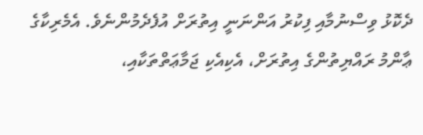ދެކޮޅު ވިސްނުމާއި ފިކުރު އަންނަނީ އިތުރަށް އުފެދެމުންނެވެ. އެމެރިކާގެ ޢާންމު ރައްޔިތުންގެ އިތުރަށް، އެކިއެކި ޖަމާޢަތްތަކާއި،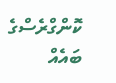ކޮންގްރެސްގެ ބައެއް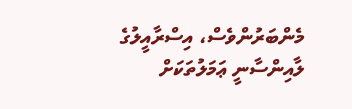މެންބަރުންވެސް، އިސްރާއީލުގެ ލާއިންސާނީ ޢަމަލުތަކަށް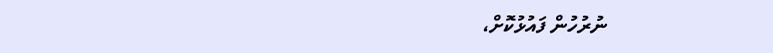ނުރުހުން ފައުޅުކޮށް،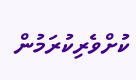ކުށްވެރިކުރަމުން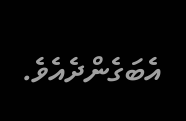އެބަގެންދެއެވެ.